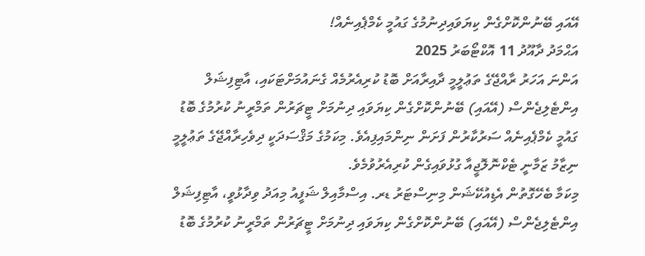އޭއައި ބޭނުންކޮށްގެން ކިޔަވައިދިނުމުގެ ގައުމީ ކެމްޕެއިނެއް!
އަޙްމަދު ދާއޫދު 11 އޮކްޓޯބަރު 2025
އަންނަ އަހަރު ރާއްޖޭގެ ތަޢުލީމީ ދާއިރާއަށް ބޮޑު ކުރިއެރުމެއް ގެނައުމަށްޓަކައި، އާޓިފިޝަލް އިންޓެލިޖެންސް (އޭއައި) ބޭނުންކޮށްގެން ކިޔަވައި ދިނުމަށް ޓީޗަރުން ތަމްރީނު ކުރުމުގެ ބޮޑު ގައުމީ ކެމްޕެއިނެއް ސަރުކާރުން ފަށަން ނިންމައިފިއެވެ. މިކަމުގެ މަޤްސަދަކީ ދިވެހިރާއްޖޭގެ ތަޢުލީމީ ނިޒާމު ޒަމާނީ ޓެކްނޮލޮޖީއާ ގުޅުވައިގެން ކުރިއެރުވުމެވެ.
މިކަމާ ބެހޭގޮތުން އެޑިއުކޭޝަން މިނިސްޓަރު ޑރ. އިސްމާއިލް ޝަފީއު މިއަދު ވިދާޅުވީ، އާޓިފިޝަލް އިންޓެލިޖެންސް (އޭއައި) ބޭނުންކޮށްގެން ކިޔަވައި ދިނުމަށް ޓީޗަރުން ތަމްރީނު ކުރުމުގެ ބޮޑު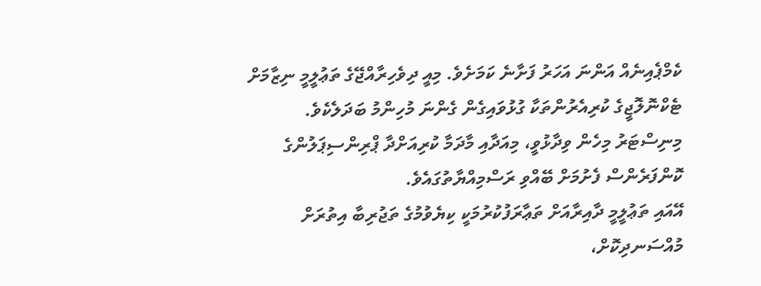ކެމްޕެއިނެއް އަންނަ އަހަރު ފަށާނެ ކަމަށެވެ. މިއީ ދިވެހިރާއްޖޭގެ ތަޢުލީމީ ނިޒާމަށް ޓެކްނޮލޮޖީގެ ކުރިއެރުންތަކާ ގުޅުވައިގެން ގެންނަ މުހިންމު ބަދަލެކެވެ. މިނިސްޓަރު މިހެން ވިދާޅުވީ، މިއަދާއި މާދަމާ ކުރިއަށްދާ ޕްރިންސިޕަލުންގެ ކޮންފަރެންސް ފެށުމަށް ބޭއްވި ރަސްމިއްޔާތުގައެވެ.
އޭއައި ތަޢުލީމީ ދާއިރާއަށް ތަޢާރަފުކުރުމަކީ ކިޔެވުމުގެ ތަޖުރިބާ އިތުރަށް މުއްސަނދިކޮށް،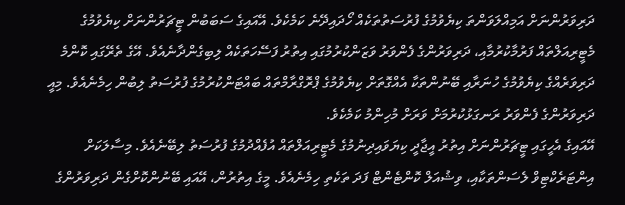ދަރިވަރުންނަށް އަމިއްލަވަންތަ ކިޔެވުމުގެ ފުރުސަތުތަކެއް ހޯދައިދޭނެ ކަމެކެވެ. އޭއައިގެ ސަބަބުން ޓީޗަރުންނަށް ކިޔެވުމުގެ މެޓީރިއަލްތައް ފަރުމާކުރުމާއި، ދަރިވަރުންގެ ފެންވަރު ވަޒަންކުރުމުގައި އިތުރު ފަސޭހަތަކެއް ލިބިގެންދާނެއެވެ. އޭގެ ތެރޭގައި ކޮންމެ ދަރިވަރެއްގެ ކިޔެވުމުގެ ހުނަރާއި ބޭނުންތަކާ އެއްގޮތަށް ކިޔެވުމުގެ ޕްރޮގްރާމްތައް ބައްޓަންކުރުމުގެ ފުރުސަތު ލިބުން ހިމެނެއެވެ. މިއީ ދަރިވަރުންގެ ފެންވަރު ރަނގަޅުކުރުމަށް ވަރަށް މުހިންމު ކަމެކެވެ.
އޭއައިގެ އެހީގައި ޓީޗަރުންނަށް އިތުރު އީޖާދީ ކިޔަވައިދިނުމުގެ މެޓީރިއަލްތައް އުފެއްދުމުގެ ފުރުސަތު ލިބޭނެއެވެ. މިސާލަކަށް އިންޓަރެކްޓިވް ލެސަންތަކާއި، ވިޝުއަލް ކޮންޓެންޓް ފަދަ ތަކެތި ހިމެނެއެވެ. މީގެ އިތުރުން، އޭއައި ބޭނުންކޮށްގެން ދަރިވަރުންގެ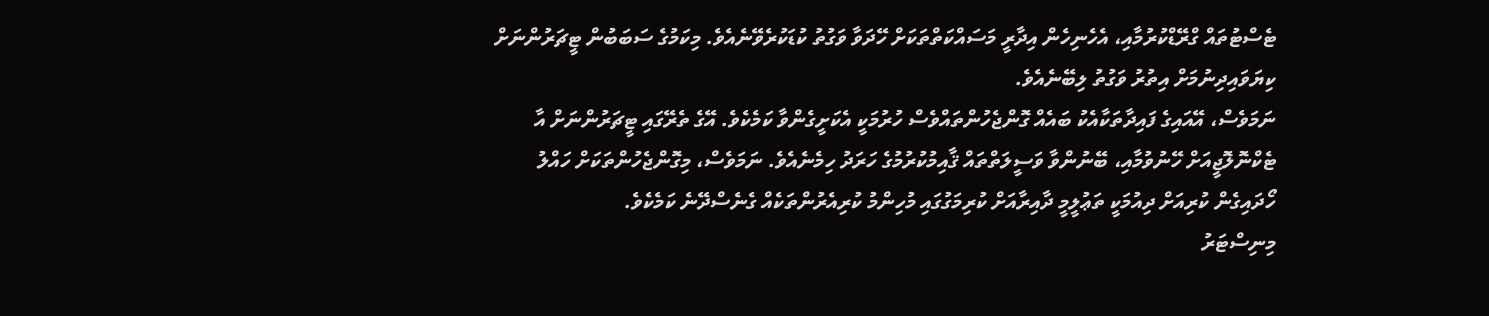ޓެސްޓުތައް ގްރޭޑްކުރުމާއި، އެހެނިހެން އިދާރީ މަސައްކަތްތަކަށް ހޭދަވާ ވަގުތު ކުޑަކުރެވޭނެއެވެ. މިކަމުގެ ސަބަބުން ޓީޗަރުންނަށް ކިޔަވައިދިނުމަށް އިތުރު ވަގުތު ލިބޭނެއެވެ.
ނަމަވެސް، އޭއައިގެ ފައިދާތަކާއެކު ބައެއް ގޮންޖެހުންތައްވެސް ހުރުމަކީ އެކަށީގެންވާ ކަމެކެވެ. އޭގެ ތެރޭގައި ޓީޗަރުންނަށް އާ ޓެކްނޮލޮޖީއަށް ހޭނުވުމާއި، ބޭނުންވާ ވަސީލަތްތައް ޤާއިމުކުރުމުގެ ހަރަދު ހިމެނެއެވެ. ނަމަވެސް، މިގޮންޖެހުންތަކަށް ހައްލު ހޯދައިގެން ކުރިއަށް ދިއުމަކީ ތަޢުލީމީ ދާއިރާއަށް ކުރިމަގުގައި މުހިންމު ކުރިއެރުންތަކެއް ގެނެސްދޭނެ ކަމެކެވެ.
މިނިސްޓަރު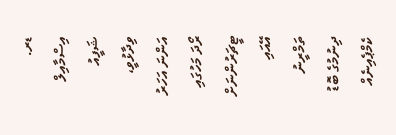ޑރ. އިސްމާއިލް ޝަފީއު ވިދާޅުވީ، އަންނަ އަހަރު ރޯދަ މަހުގައި ޓީޗަރުންނަށް އޭއައި ތަމްރީނު ދިނުމުގެ ބޮޑު ކެމްޕެއިނެއް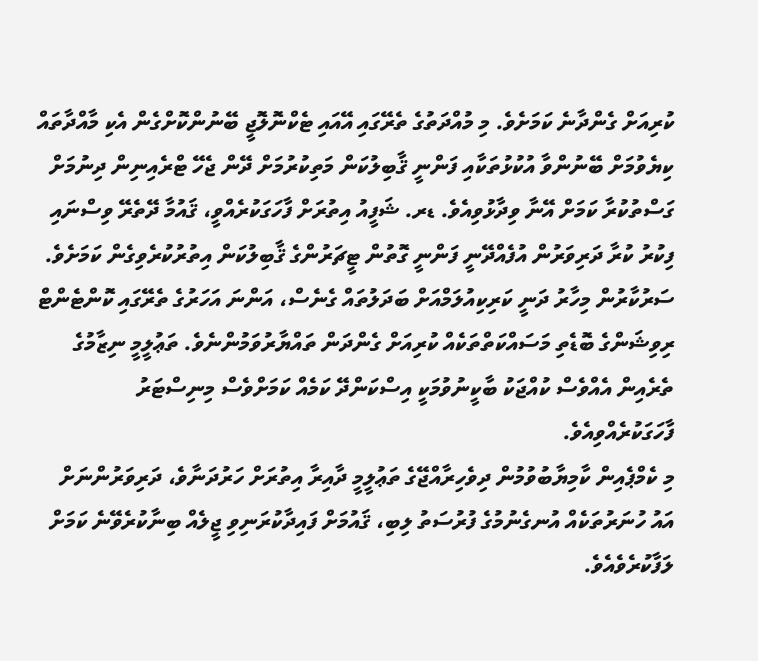ކުރިއަށް ގެންދާނެ ކަމަށެވެ. މި މުއްދަތުގެ ތެރޭގައި އޭއައި ޓެކްނޮލޮޖީ ބޭނުންކޮށްގެން އެކި މާއްދާތައް ކިޔެވުމަށް ބޭނުންވާ އުކުޅުތަކާއި ފަންނީ ޤާބިލުކަން މަތިކުރުމަށް ދޭން ޖެހޭ ޓްރެއިނިން ދިނުމަށް ގަސްތުކުރާ ކަމަށް އޭނާ ވިދާޅުވިއެވެ. ޑރ. ޝަފީއު އިތުރަށް ފާހަގަކުރެއްވީ، ޤައުމާ ދޭތެރޭ ވިސްނައި ފިކުރު ކުރާ ދަރިވަރުން އުފެއްދޭނީ ފަންނީ ގޮތުން ޓީޗަރުންގެ ޤާބިލުކަން އިތުރުކުރެވިގެން ކަމަށެވެ.
ސަރުކާރުން މިހާރު ދަނީ ކަރިކިއުލަމްއަށް ބަދަލުތައް ގެނެސް، އަންނަ އަހަރުގެ ތެރޭގައި ކޮންޓެންޓް ރިވިޝަންގެ ބޮޑެތި މަސައްކަތްތަކެއް ކުރިއަށް ގެންދަން ތައްޔާރުވަމުންނެވެ. ތަޢުލީމީ ނިޒާމުގެ ތެރެއިން އެއްވެސް ކުއްޖަކު ބާކީނުވުމަކީ އިސްކަންދޭ ކަމެއް ކަމަށްވެސް މިނިސްޓަރު ފާހަގަކުރެއްވިއެވެ.
މި ކެމްޕެއިން ކާމިޔާބުވުމުން ދިވެހިރާއްޖޭގެ ތަޢުލީމީ ދާއިރާ އިތުރަށް ހަރުދަނާވެ، ދަރިވަރުންނަށް އައު ހުނަރުތަކެއް އުނގެނުމުގެ ފުރުސަތު ލިބި، ޤައުމަށް ފައިދާކުރަނިވި ޖީލެއް ބިނާކުރެވޭނެ ކަމަށް ލަފާކުރެވެއެވެ.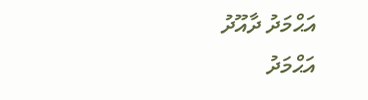އަޙްމަދު ދާއޫދު
އަޙްމަދު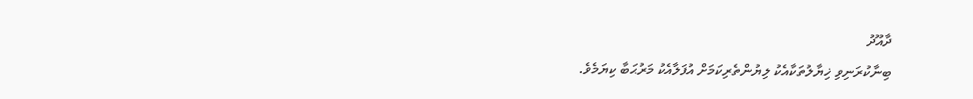ދާއޫދު
ބިނާކުރަނިވި ޚިޔާލުތަކާއެކު ލިޔުންތެރިކަމަށް އުފަލާއެކު މަރުޙަބާ ކިޔަމެވެ.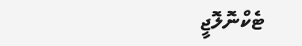ޓެކްނޮލޮޖީ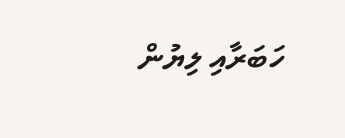ހަބަރާއި ލިޔުން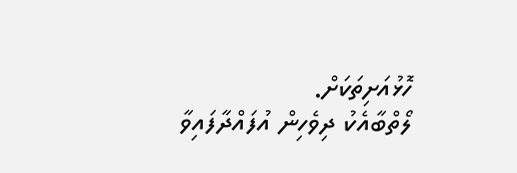ހޮޅުއަށިތަކަށް.
ލޯތްބާއެކު ދިވެހިން އުފައްދާފައިވާ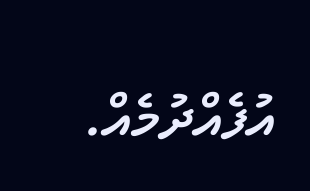އުފެއްދުމެއް.